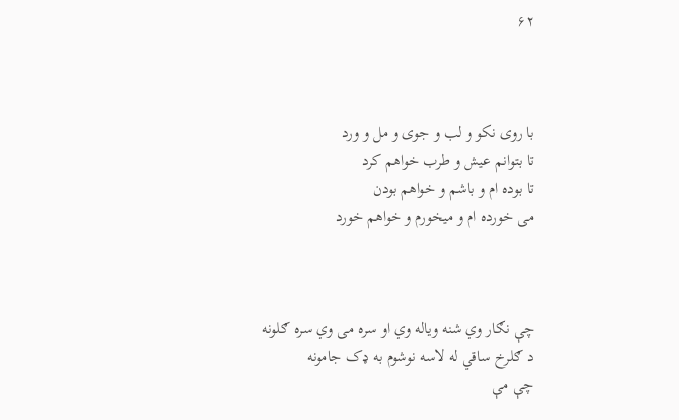۶۲



با روی نکو و لب و جوی و مل و ورد
تا بتوانم عیش و طرب خواهم کرد
تا بوده ام و باشم و خواهم بودن
می خورده ام و میخورم و خواهم خورد



چې نګار وي شنه ویاله وي او سره می وي سره ګلونه
د ګلرخ ساقي له لاسه نوشوم به ډک جامونه
چې مې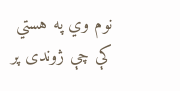نوم وي په هستي کې چې ژوندی پر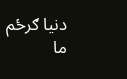دنیا ګرځم
ما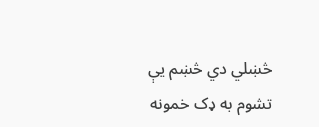څښلي دي څښم یې تشوم به ډک خمونه